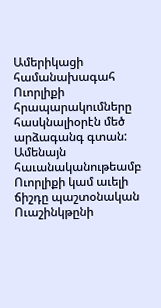Ամերիկացի համանախագահ Ուորլիքի հրապարակումները հասկնալիօրէն մեծ արձագանգ գտան: Ամենայն հաւանականութեամբ Ուորլիքի կամ աւելի ճիշդը պաշտօնական Ուաշինկթընի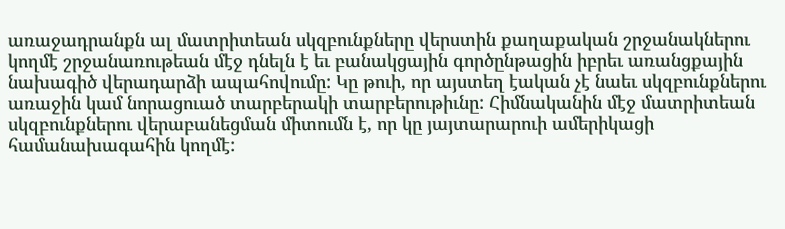առաջադրանքն ալ մատրիտեան սկզբունքները վերստին քաղաքական շրջանակներու կողմէ շրջանառութեան մէջ դնելն է եւ բանակցային գործընթացին իբրեւ առանցքային նախագիծ վերադարձի ապահովումը: Կը թուի, որ այստեղ էական չէ նաեւ սկզբունքներու առաջին կամ նորացուած տարբերակի տարբերութիւնը: Հիմնականին մէջ մատրիտեան սկզբունքներու վերաբանեցման միտումն է, որ կը յայտարարուի ամերիկացի համանախագահին կողմէ: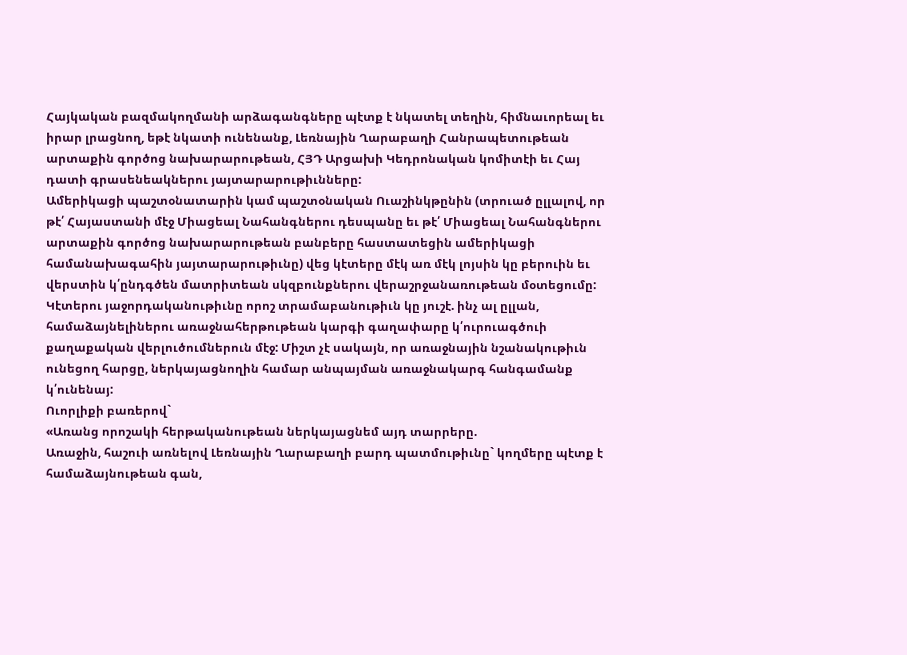Հայկական բազմակողմանի արձագանգները պէտք է նկատել տեղին, հիմնաւորեալ եւ իրար լրացնող, եթէ նկատի ունենանք, Լեռնային Ղարաբաղի Հանրապետութեան արտաքին գործոց նախարարութեան, ՀՅԴ Արցախի Կեդրոնական կոմիտէի եւ Հայ դատի գրասենեակներու յայտարարութիւնները:
Ամերիկացի պաշտօնատարին կամ պաշտօնական Ուաշինկթընին (տրուած ըլլալով, որ թէ՛ Հայաստանի մէջ Միացեալ Նահանգներու դեսպանը եւ թէ՛ Միացեալ Նահանգներու արտաքին գործոց նախարարութեան բանբերը հաստատեցին ամերիկացի համանախագահին յայտարարութիւնը) վեց կէտերը մէկ առ մէկ լոյսին կը բերուին եւ վերստին կ՛ընդգծեն մատրիտեան սկզբունքներու վերաշրջանառութեան մօտեցումը: Կէտերու յաջորդականութիւնը որոշ տրամաբանութիւն կը յուշէ. ինչ ալ ըլլան, համաձայնելիներու առաջնահերթութեան կարգի գաղափարը կ՛ուրուագծուի քաղաքական վերլուծումներուն մէջ: Միշտ չէ սակայն, որ առաջնային նշանակութիւն ունեցող հարցը, ներկայացնողին համար անպայման առաջնակարգ հանգամանք կ՛ունենայ:
Ուորլիքի բառերով`
«Առանց որոշակի հերթականութեան ներկայացնեմ այդ տարրերը.
Առաջին, հաշուի առնելով Լեռնային Ղարաբաղի բարդ պատմութիւնը` կողմերը պէտք է համաձայնութեան գան,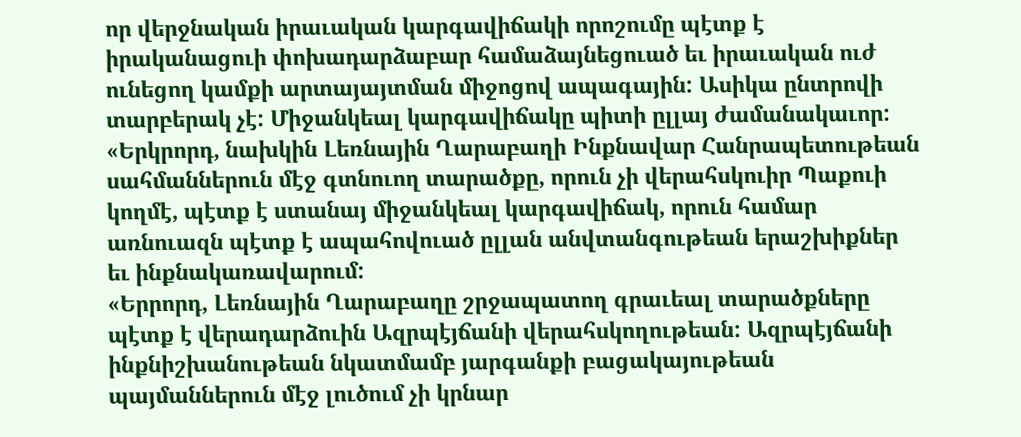որ վերջնական իրաւական կարգավիճակի որոշումը պէտք է իրականացուի փոխադարձաբար համաձայնեցուած եւ իրաւական ուժ ունեցող կամքի արտայայտման միջոցով ապագային: Ասիկա ընտրովի տարբերակ չէ: Միջանկեալ կարգավիճակը պիտի ըլլայ ժամանակաւոր:
«Երկրորդ, նախկին Լեռնային Ղարաբաղի Ինքնավար Հանրապետութեան սահմաններուն մէջ գտնուող տարածքը, որուն չի վերահսկուիր Պաքուի կողմէ, պէտք է ստանայ միջանկեալ կարգավիճակ, որուն համար առնուազն պէտք է ապահովուած ըլլան անվտանգութեան երաշխիքներ եւ ինքնակառավարում:
«Երրորդ, Լեռնային Ղարաբաղը շրջապատող գրաւեալ տարածքները պէտք է վերադարձուին Ազրպէյճանի վերահսկողութեան: Ազրպէյճանի ինքնիշխանութեան նկատմամբ յարգանքի բացակայութեան պայմաններուն մէջ լուծում չի կրնար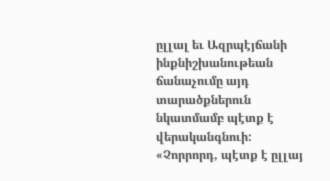ըլլալ եւ Ազրպէյճանի ինքնիշխանութեան ճանաչումը այդ տարածքներուն նկատմամբ պէտք է վերականգնուի:
«Չորրորդ, պէտք է ըլլայ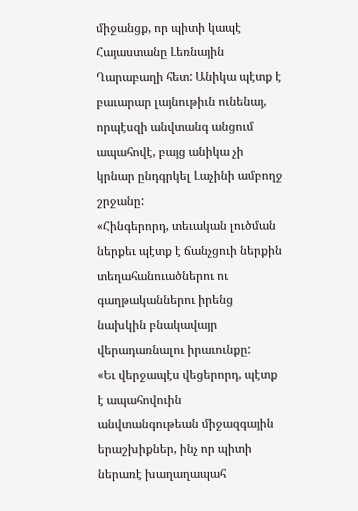միջանցք, որ պիտի կապէ Հայաստանը Լեռնային Ղարաբաղի հետ: Անիկա պէտք է բաւարար լայնութիւն ունենայ, որպէսզի անվտանգ անցում ապահովէ, բայց անիկա չի կրնար ընդգրկել Լաչինի ամբողջ շրջանը:
«Հինգերորդ, տեւական լուծման ներքեւ պէտք է ճանչցուի ներքին տեղահանուածներու ու գաղթականներու իրենց նախկին բնակավայր վերադառնալու իրաւունքը:
«Եւ վերջապէս վեցերորդ, պէտք է ապահովուին անվտանգութեան միջազգային երաշխիքներ, ինչ որ պիտի ներառէ խաղաղապահ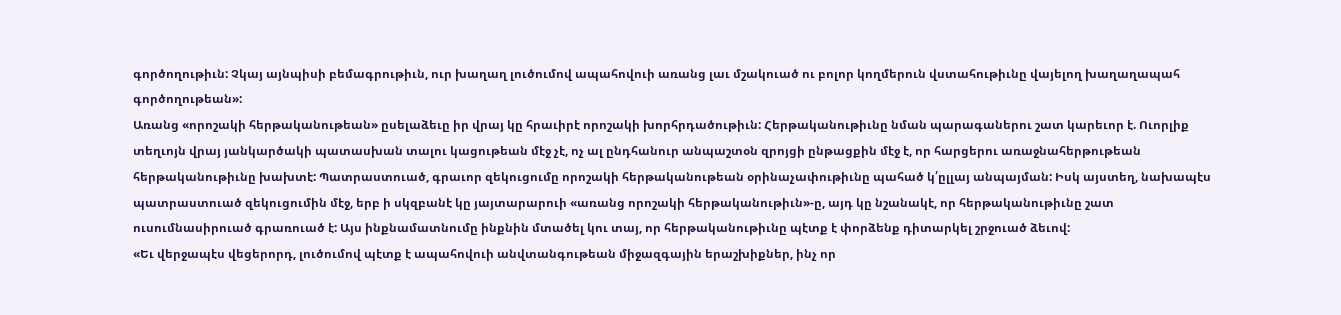գործողութիւն: Չկայ այնպիսի բեմագրութիւն, ուր խաղաղ լուծումով ապահովուի առանց լաւ մշակուած ու բոլոր կողմերուն վստահութիւնը վայելող խաղաղապահ գործողութեան»:
Առանց «որոշակի հերթականութեան» ըսելաձեւը իր վրայ կը հրաւիրէ որոշակի խորհրդածութիւն: Հերթականութիւնը նման պարագաներու շատ կարեւոր է. Ուորլիք տեղւոյն վրայ յանկարծակի պատասխան տալու կացութեան մէջ չէ, ոչ ալ ընդհանուր անպաշտօն զրոյցի ընթացքին մէջ է, որ հարցերու առաջնահերթութեան հերթականութիւնը խախտէ: Պատրաստուած, գրաւոր զեկուցումը որոշակի հերթականութեան օրինաչափութիւնը պահած կ՛ըլլայ անպայման: Իսկ այստեղ, նախապէս պատրաստուած զեկուցումին մէջ, երբ ի սկզբանէ կը յայտարարուի «առանց որոշակի հերթականութիւն»-ը, այդ կը նշանակէ, որ հերթականութիւնը շատ ուսումնասիրուած գրառուած է: Այս ինքնամատնումը ինքնին մտածել կու տայ, որ հերթականութիւնը պէտք է փորձենք դիտարկել շրջուած ձեւով:
«Եւ վերջապէս վեցերորդ, լուծումով պէտք է ապահովուի անվտանգութեան միջազգային երաշխիքներ, ինչ որ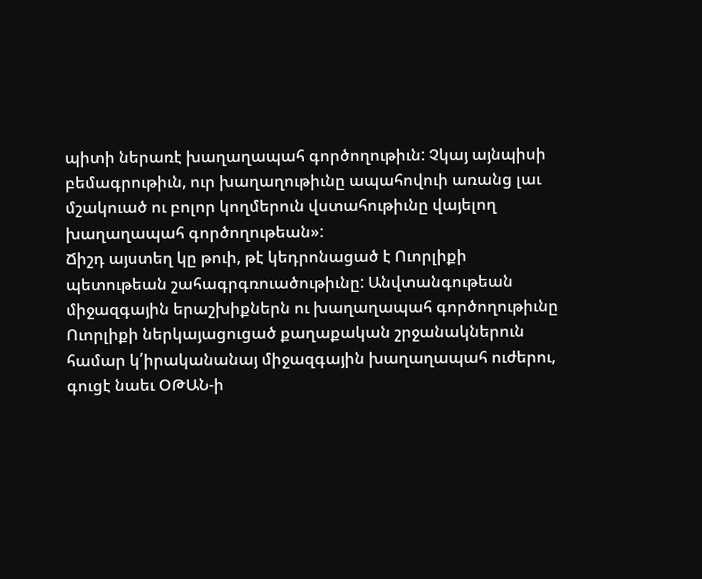պիտի ներառէ խաղաղապահ գործողութիւն: Չկայ այնպիսի բեմագրութիւն, ուր խաղաղութիւնը ապահովուի առանց լաւ մշակուած ու բոլոր կողմերուն վստահութիւնը վայելող խաղաղապահ գործողութեան»:
Ճիշդ այստեղ կը թուի, թէ կեդրոնացած է Ուորլիքի պետութեան շահագրգռուածութիւնը: Անվտանգութեան միջազգային երաշխիքներն ու խաղաղապահ գործողութիւնը Ուորլիքի ներկայացուցած քաղաքական շրջանակներուն համար կ՛իրականանայ միջազգային խաղաղապահ ուժերու, գուցէ նաեւ ՕԹԱՆ-ի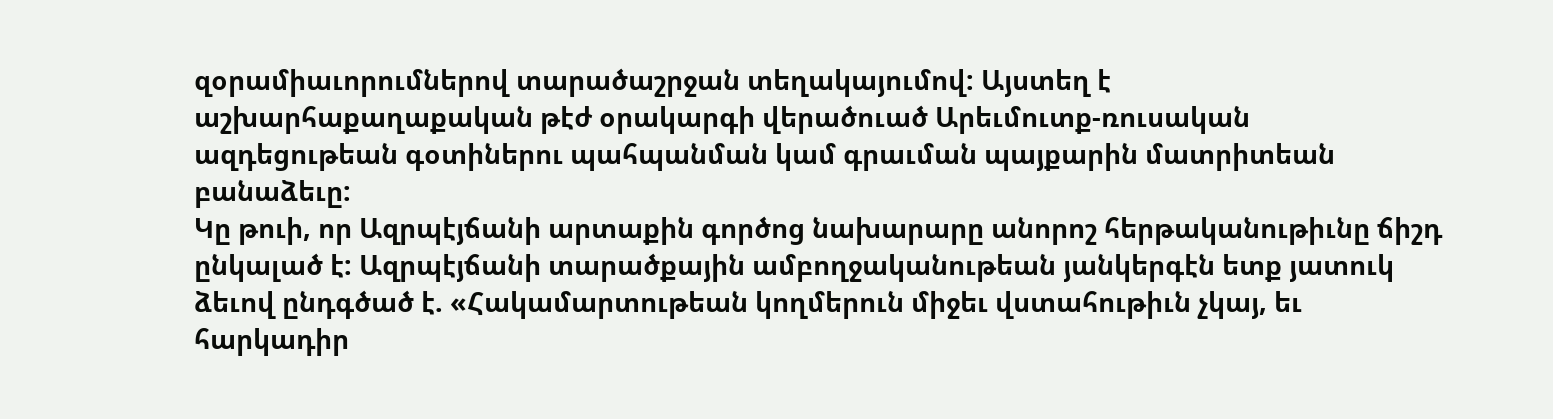զօրամիաւորումներով տարածաշրջան տեղակայումով: Այստեղ է աշխարհաքաղաքական թէժ օրակարգի վերածուած Արեւմուտք-ռուսական ազդեցութեան գօտիներու պահպանման կամ գրաւման պայքարին մատրիտեան բանաձեւը:
Կը թուի, որ Ազրպէյճանի արտաքին գործոց նախարարը անորոշ հերթականութիւնը ճիշդ ընկալած է: Ազրպէյճանի տարածքային ամբողջականութեան յանկերգէն ետք յատուկ ձեւով ընդգծած է. «Հակամարտութեան կողմերուն միջեւ վստահութիւն չկայ, եւ հարկադիր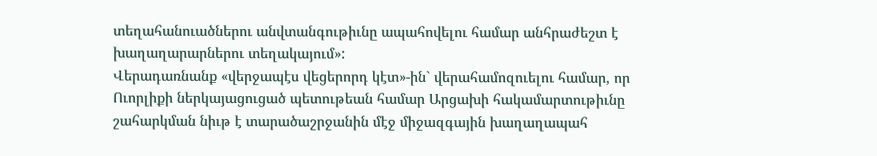տեղահանուածներու անվտանգութիւնը ապահովելու համար անհրաժեշտ է խաղաղարարներու տեղակայում»:
Վերադառնանք «վերջապէս վեցերորդ կէտ»-ին` վերահամոզուելու համար, որ Ուորլիքի ներկայացուցած պետութեան համար Արցախի հակամարտութիւնը շահարկման նիւթ է տարածաշրջանին մէջ միջազգային խաղաղապահ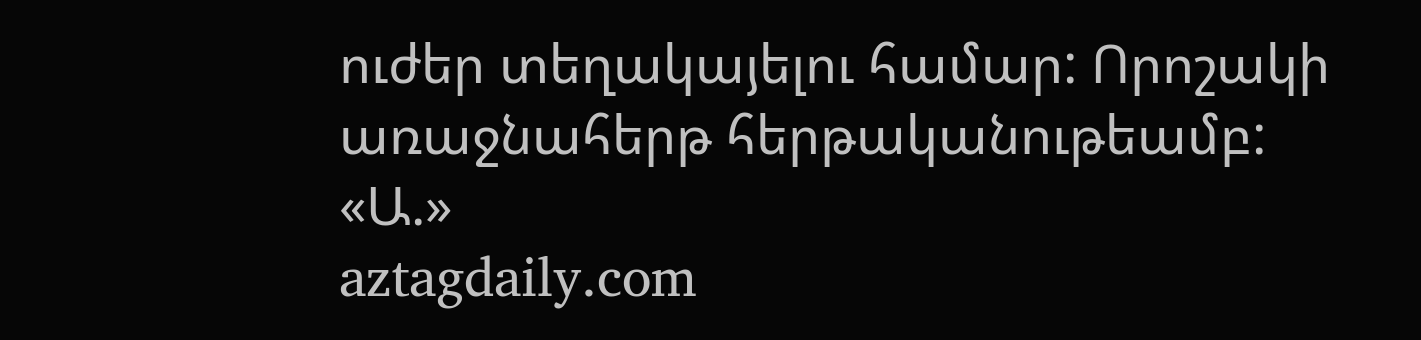ուժեր տեղակայելու համար: Որոշակի առաջնահերթ հերթականութեամբ:
«Ա.»
aztagdaily.com